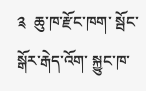༉  ཆུ་ཁ་རྫོང་ཁག་ སྦོང་སྒོར་རྒེད་འོག་ སྐྱུང་ཁ་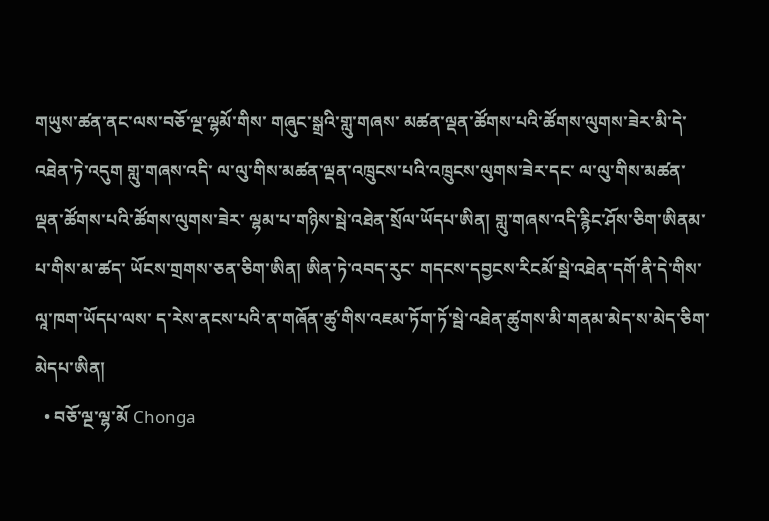གཡུས་ཚན་ནང་ལས་བཅོ་ལྔ་ལྷམོ་གིས་ གཞུང་སྒྲའི་གླུ་གཞས་ མཚན་ལྡན་ཚོགས་པའི་ཚོགས་ལུགས་ཟེར་མི་དེ་འཐེན་ཏེ་འདུག གླུ་གཞས་འདི་ ལ་ལུ་གིས་མཚན་ལྡན་འཁྲུངས་པའི་འཁྲུངས་ལུགས་ཟེར་དང་ ལ་ལུ་གིས་མཚན་ལྡན་ཚོགས་པའི་ཚོགས་ལུགས་ཟེར་ ལྷམ་པ་གཉིས་སྦེ་འཐེན་སྲོལ་ཡོདཔ་ཨིན། གླུ་གཞས་འདི་རྙིང་ཤོས་ཅིག་ཨིནམ་པ་གིས་མ་ཚད་ ཡོངས་གྲགས་ཅན་ཅིག་ཨིན། ཨིན་ཏེ་འབད་རུང་ གདངས་དབྱངས་རིངམོ་སྦེ་འཐེན་དགོ་ནི་དེ་གིས་ལཱ་ཁག་ཡོདཔ་ལས་ ད་རེས་ནངས་པའི་ན་གཞོན་ཚུ་གིས་འཇམ་ཏོག་ཏོ་སྦེ་འཐེན་ཚུགས་མི་གནམ་མེད་ས་མེད་ཅིག་མེདཔ་ཨིན།
  • བཅོ་ལྔ་ལྷ་མོ Chonga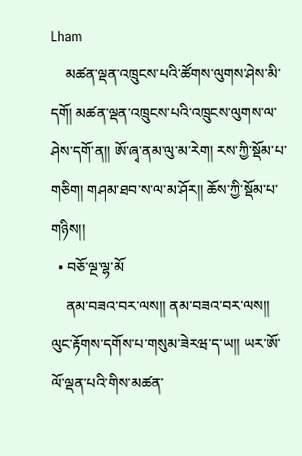Lham
    མཚན་ལྡན་འཁྲུངས་པའི་ཚོགས་ལུགས་ཤེས་མི་དགོ། མཚན་ལྡན་འཁྲུངས་པའི་འཁྲུངས་ལུགས་ལ་ཤེས་དགོ་ན།། ཨོ་ཞྭ་ནམ་ལུ་མ་རེག། རས་ཀྱི་སྡོམ་པ་གཅིག། གཤམ་ཐབ་ས་ལ་མ་ཤོར།། ཆོས་ཀྱི་སྡོམ་པ་གཉིས།།
  • བཅོ་ལྔ་ལྷ་མོ
    ནམ་བཟའ་བར་ལས།། ནམ་བཟའ་བར་ལས།། ལུང་རྟོགས་དགོས་པ་གསུམ་ཟེརཝ་ད་ཡ།། ཡར་ཨོ་ལོ་ལྡན་པའི་གིས་མཚན་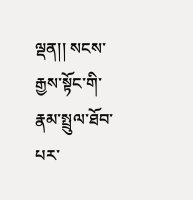ལྡན།། སངས་རྒྱས་སྟོང་གི་རྣམ་སྤྲུལ་ཐོབ་པར་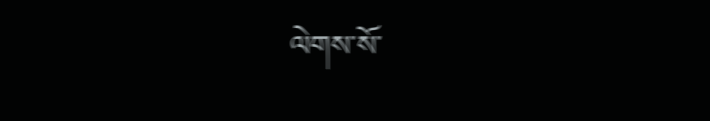ལེགས་སོ་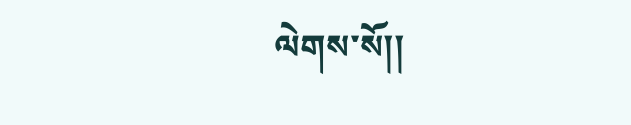ལེགས་སོ།།